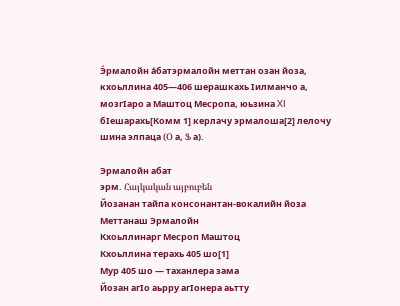Э́рмалойн а́батэрмалойн меттан озан йоза, кхоьллина 405—406 шерашкахь Ӏилманчо а, мозгӀаро а Маштоц Месропа, юьзина XI бӀешарахь[Комм 1] керлачу эрмалоша[2] лелочу шина элпаца (Օ а, Ֆ а).

Эрмалойн абат
эрм. Հայկական այբուբեն
Йозанан тайпа консонантан-вокалийн йоза
Меттанаш Эрмалойн
Кхоьллинарг Месроп Маштоц
Кхоьллина терахь 405 шо[1]
Мур 405 шо — таханлера зама
Йозан агӀо аьрру агӀонера аьтту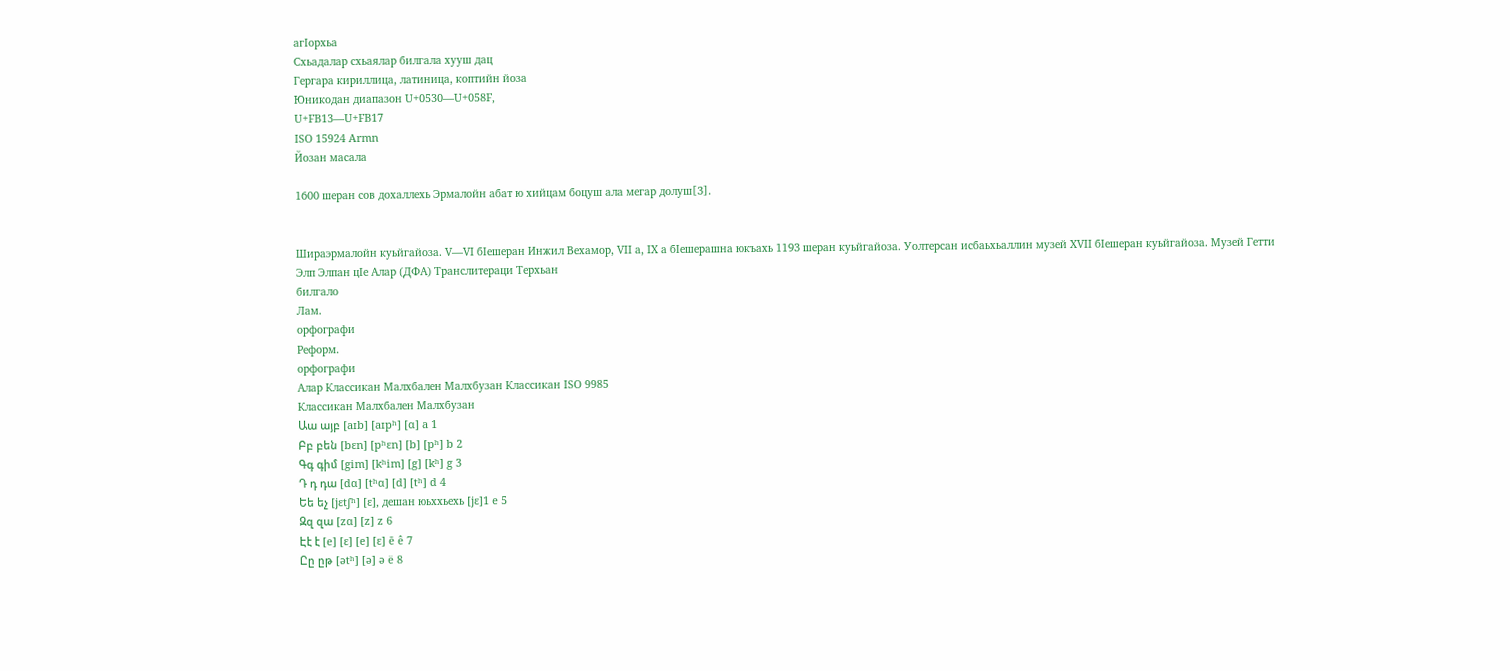агӀорхьа
Схьадалар схьаялар билгала хууш дац
Гергара кириллица, латиница, коптийн йоза
Юникодан диапазон U+0530—U+058F,
U+FB13—U+FB17
ISO 15924 Armn
Йозан масала

1600 шеран сов дохаллехь Эрмалойн абат ю хийцам боцуш ала мегар долуш[3].


Шираэрмалойн куьйгайоза. V—VI бӀешеран Инжил Вехамор, VII а, IX а бӀешерашна юкъахь 1193 шеран куьйгайоза. Уолтерсан исбаьхьаллин музей XVII бӀешеран куьйгайоза. Музей Гетти
Элп Элпан цӀе Алар (ДФА) Транслитераци Терхьан
билгало
Лам.
орфографи
Реформ.
орфографи
Алар Классикан Малхбален Малхбузан Классикан ISO 9985
Классикан Малхбален Малхбузан
Աա այբ [aɪb] [aɪpʰ] [ɑ] a 1
Բբ բեն [bɛn] [pʰɛn] [b] [pʰ] b 2
Գգ գիմ [gim] [kʰim] [g] [kʰ] g 3
Դ դ դա [dɑ] [tʰɑ] [d] [tʰ] d 4
Եե եչ [jɛtʃʰ] [ɛ], дешан юьххьехь [jɛ]1 e 5
Զզ զա [zɑ] [z] z 6
Էէ է [e] [ɛ] [e] [ɛ] ē ê 7
Ըը ըթ [ətʰ] [ə] ə ë 8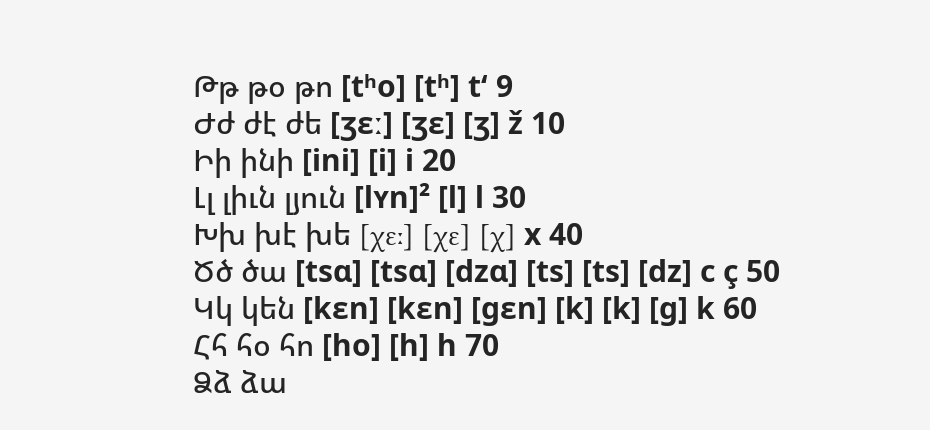Թթ թօ թո [tʰo] [tʰ] t‘ 9
Ժժ ժէ ժե [ʒɛː] [ʒɛ] [ʒ] ž 10
Իի ինի [ini] [i] i 20
Լլ լիւն լյուն [lʏn]² [l] l 30
Խխ խէ խե [χɛː] [χɛ] [χ] x 40
Ծծ ծա [tsɑ] [tsɑ] [dzɑ] [ts] [ts] [dz] c ç 50
Կկ կեն [kɛn] [kɛn] [gɛn] [k] [k] [g] k 60
Հհ հօ հո [ho] [h] h 70
Ձձ ձա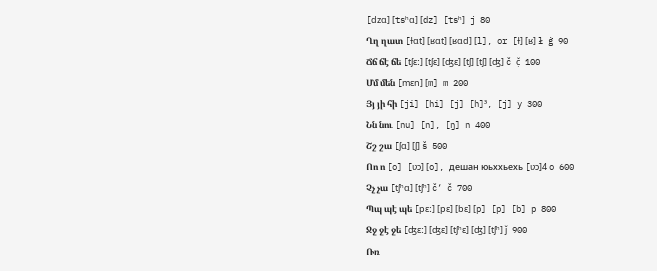[dzɑ] [tsʰɑ] [dz] [tsʰ] j 80
Ղղ ղատ [ɫɑt] [ʁɑt] [ʁɑd] [l], or [ɫ] [ʁ] ł ġ 90
Ճճ ճէ ճե [tʃɛː] [tʃɛ] [ʤɛ] [tʃ] [tʃ] [ʤ] č č̣ 100
Մմ մեն [mɛn] [m] m 200
Յյ յի հի [ji] [hi] [j] [h]³, [j] y 300
Նն նու [nu] [n], [ŋ] n 400
Շշ շա [ʃɑ] [ʃ] š 500
Ոո ո [o] [ʋɔ] [o], дешан юьххьехь [ʋɔ]4 o 600
Չչ չա [tʃʰɑ] [tʃʰ] č‘ č 700
Պպ պէ պե [pɛː] [pɛ] [bɛ] [p] [p] [b] p 800
Ջջ ջէ ջե [ʤɛː] [ʤɛ] [tʃʰɛ] [ʤ] [tʃʰ] ǰ 900
Ռռ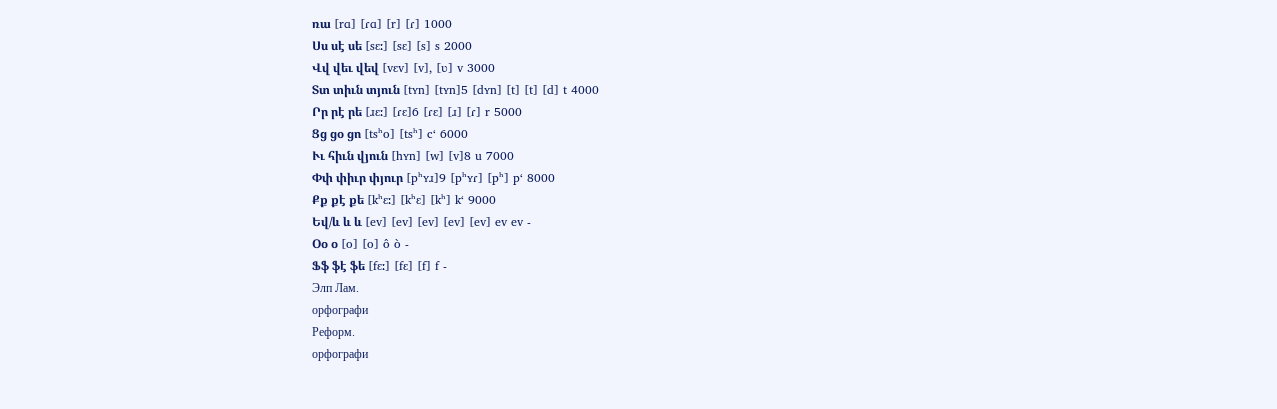ռա [rɑ] [ɾɑ] [r] [ɾ] 1000
Սս սէ սե [sɛː] [sɛ] [s] s 2000
Վվ վեւ վեվ [vɛv] [v], [ʋ] v 3000
Տտ տիւն տյուն [tʏn] [tʏn]5 [dʏn] [t] [t] [d] t 4000
Րր րէ րե [ɹɛː] [ɾɛ]6 [ɾɛ] [ɹ] [ɾ] r 5000
Ցց ցօ ցո [tsʰo] [tsʰ] c‘ 6000
Ււ հիւն վյուն [hʏn] [w] [v]8 u 7000
Փփ փիւր փյուր [pʰʏɹ]9 [pʰʏɾ] [pʰ] p‘ 8000
Քք քէ քե [kʰɛː] [kʰɛ] [kʰ] k‘ 9000
Եվ/և և և [ev] [ev] [ev] [ev] [ev] ev ev -
Օօ օ [o] [o] ô ò -
Ֆֆ ֆէ ֆե [fɛː] [fɛ] [f] f -
Элп Лам.
орфографи
Реформ.
орфографи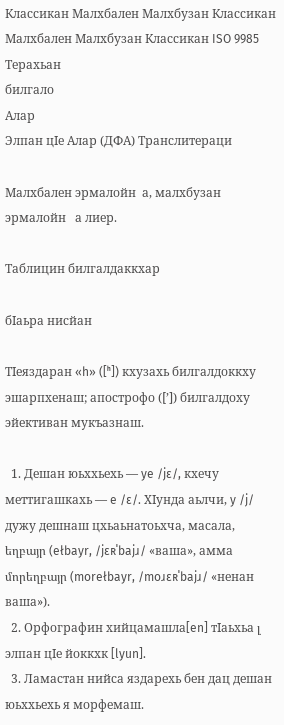Классикан Малхбален Малхбузан Классикан Малхбален Малхбузан Классикан ISO 9985 Терахьан
билгало
Алар
Элпан цӀе Алар (ДФА) Транслитераци

Малхбален эрмалойн  а, малхбузан эрмалойн   а лиер.

Таблицин билгалдаккхар

бӀаьра нисйан

ТӀеяздаран «h» ([ʰ]) кхузахь билгалдоккху эшарпхенаш; апострофо ([’]) билгалдоху эйективан мукъазнаш.

  1. Дешан юьххьехь — ye /jɛ/, кхечу меттигашкахь — e /ɛ/. ХӀунда аьлчи, y /j/ дужу дешнаш цхьаьнатоьхча, масала, եղբայր (ełbayr, /jɛʀˈbajɹ/ «ваша», амма մորեղբայր (morełbayr, /moɹɛʀˈbajɹ/ «ненан ваша»).
  2. Орфографин хийцамашла[en] тӀаьхьа լ элпан цӀе йоккхк [lyun].
  3. Ламастан нийса яздарехь бен дац дешан юьххьехь я морфемаш.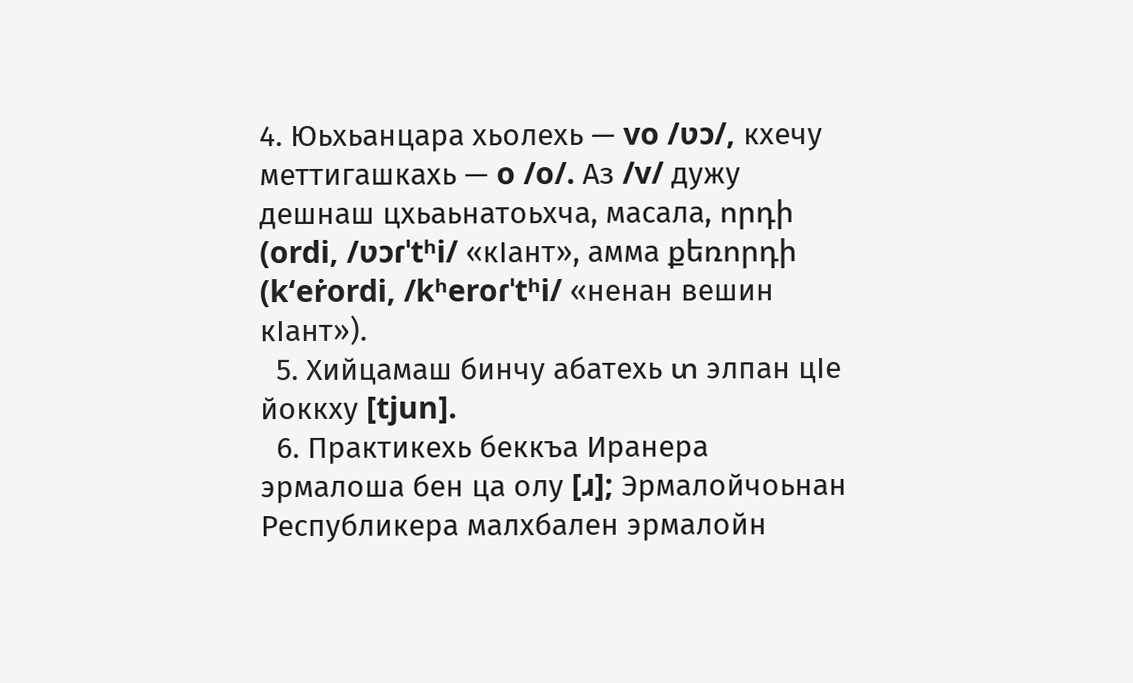4. Юьхьанцара хьолехь — vo /ʋɔ/, кхечу меттигашкахь — o /o/. Аз /v/ дужу дешнаш цхьаьнатоьхча, масала, որդի (ordi, /ʋɔɾˈtʰi/ «кӀант», амма քեռորդի (k‘eṙordi, /kʰeroɾˈtʰi/ «ненан вешин кӀант»).
  5. Хийцамаш бинчу абатехь տ элпан цӀе йоккху [tjun].
  6. Практикехь беккъа Иранера эрмалоша бен ца олу [ɹ]; Эрмалойчоьнан Республикера малхбален эрмалойн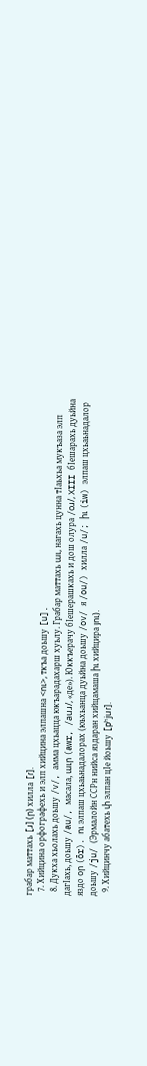грабар маттахь [ɹ] (ր) хилла [ɾ].
  7. Хийцина орфографехь и элп хийцина элпашна <ու>, ткъа доьшу [u].
  8. Дукха хьолахь доьшу /v/, амма цхьацца юкъарадахарш хуьлу. Грабар маттахь աւ, нагахь цунна тӀаьхьа мукъаза элп дагӀахь, доьшу /au/, масала, աւր (awr, /auɹ/, «де»). Юккъерачу бӀешерашкахь и дош олура /oɹ/, XIII бӀешарахь дуьйна яздо օր (ōr). ու элпаш цхьаьнадалорах (юьхьанца дуьйна доьшу /ov/ я /ou/) хилла /u/; իւ (iw) элпаш цхьаьнадалор доьшу /ju/ (Эрмалойн ССРн нийса яздаран хийцамаша իւ хийцира յու).
  9. Хийцинчу абатехь փ элпан цӀе йоьшу [pʰjuɾ].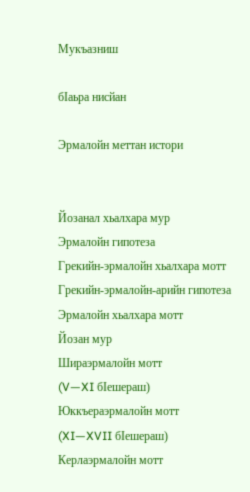Мукъазниш

бӀаьра нисйан

Эрмалойн меттан истори


Йозанал хьалхара мур
Эрмалойн гипотеза
Грекийн-эрмалойн хьалхара мотт
Грекийн-эрмалойн-арийн гипотеза
Эрмалойн хьалхара мотт
Йозан мур
Шираэрмалойн мотт
(V—XI бӀешераш)
Юккъераэрмалойн мотт
(XI—XVII бӀешераш)
Керлаэрмалойн мотт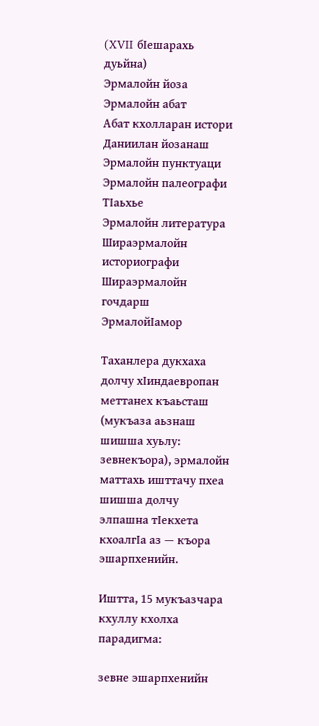(XVII бӀешарахь дуьйна)
Эрмалойн йоза
Эрмалойн абат
Абат кхолларан истори
Даниилан йозанаш
Эрмалойн пунктуаци
Эрмалойн палеографи
ТӀаьхье
Эрмалойн литература
Шираэрмалойн историографи
Шираэрмалойн гочдарш
ЭрмалойӀамор

Таханлера дукхаха долчу хӀиндаевропан меттанех къаьсташ (мукъаза аьзнаш шишша хуьлу: зевнекъора), эрмалойн маттахь ишттачу пхеа шишша долчу элпашна тӀекхета кхоалгӀа аз — къора эшарпхенийн.

Иштта, 15 мукъазчара кхуллу кхолха парадигма:

зевне эшарпхенийн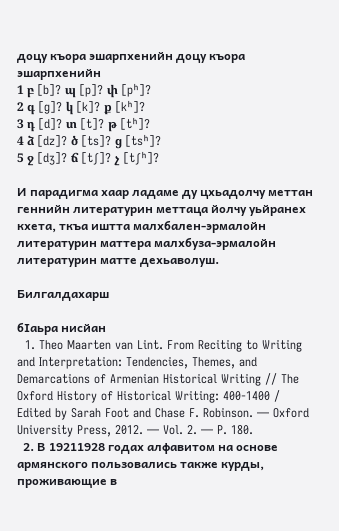доцу къора эшарпхенийн доцу къора эшарпхенийн
1 բ [b]? պ [p]? փ [pʰ]?
2 գ [ɡ]? կ [k]? ք [kʰ]?
3 դ [d]? տ [t]? թ [tʰ]?
4 ձ [dz]? ծ [ts]? ց [tsʰ]?
5 ջ [dʒ]? ճ [tʃ]? չ [tʃʰ]?

И парадигма хаар ладаме ду цхьадолчу меттан геннийн литературин меттаца йолчу уьйранех кхета, ткъа иштта малхбален-эрмалойн литературин маттера малхбуза-эрмалойн литературин матте дехьаволуш.

Билгалдахарш

бӀаьра нисйан
  1. Theo Maarten van Lint. From Reciting to Writing and Interpretation: Tendencies, Themes, and Demarcations of Armenian Historical Writing // The Oxford History of Historical Writing: 400-1400 / Edited by Sarah Foot and Chase F. Robinson. — Oxford University Press, 2012. — Vol. 2. — P. 180.
  2. В 19211928 годах алфавитом на основе армянского пользовались также курды, проживающие в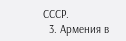СССР.
  3. Армения в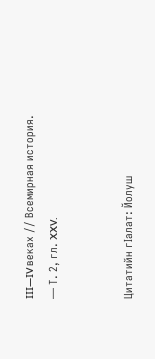III—IV веках // Всемирная история. — Т. 2, гл. XXV.


Цитатийн гӀалат: Йолуш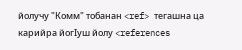йолучу "Комм" тобанан <ref> тегашна ца карийра йогӀуш йолу <references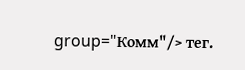group="Комм"/> тег.